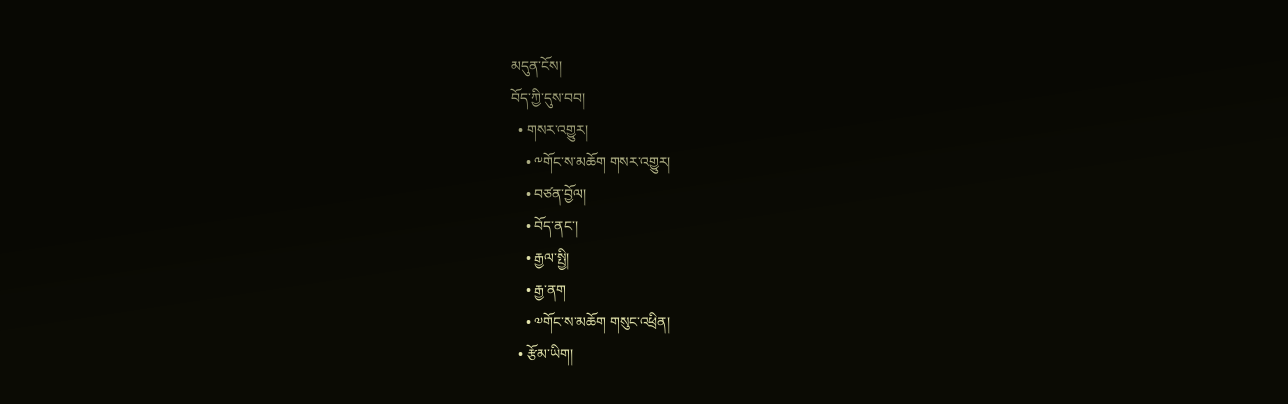མདུན་ངོས།
བོད་ཀྱི་དུས་བབ།
  • གསར་འགྱུར།
    • ༸གོང་ས་མཆོག གསར་འགྱུར།
    • བཙན་བྱོལ།
    • བོད་ནང་།
    • རྒྱལ་སྤྱི།
    • རྒྱ་ནག
    • ༧གོང་ས་མཆོག གསུང་འཕྲིན།
  • རྩོམ་ཡིག།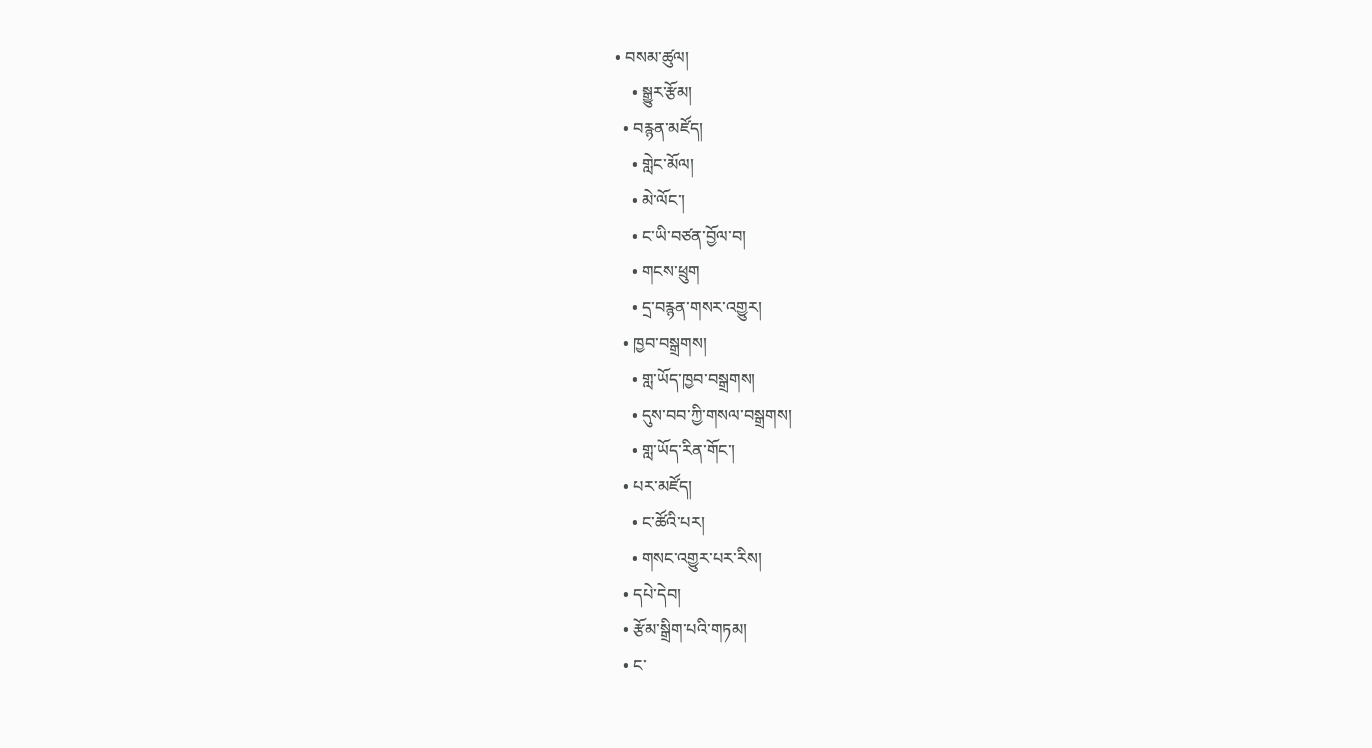• བསམ་ཚུལ།
    • སྒྱུར་རྩོམ།
  • བརྙན་མཛོད།
    • གླེང་མོལ།
    • མེ་ལོང་།
    • ང་ཡི་བཙན་བྱོལ་བ།
    • གངས་ཕྲུག
    • དྲ་བརྙན་གསར་འགྱུར།
  • ཁྱབ་བསྒྲགས།
    • གླ་ཡོད་ཁྱབ་བསྒྲགས།
    • དུས་བབ་ཀྱི་གསལ་བསྒྲགས།
    • གླ་ཡོད་རིན་གོང་།
  • པར་མཛོད།
    • ང་ཚོའི་པར།
    • གསང་འགྱུར་པར་རིས།
  • དཔེ་དེབ།
  • རྩོམ་སྒྲིག་པའི་གཏམ།
  • ང་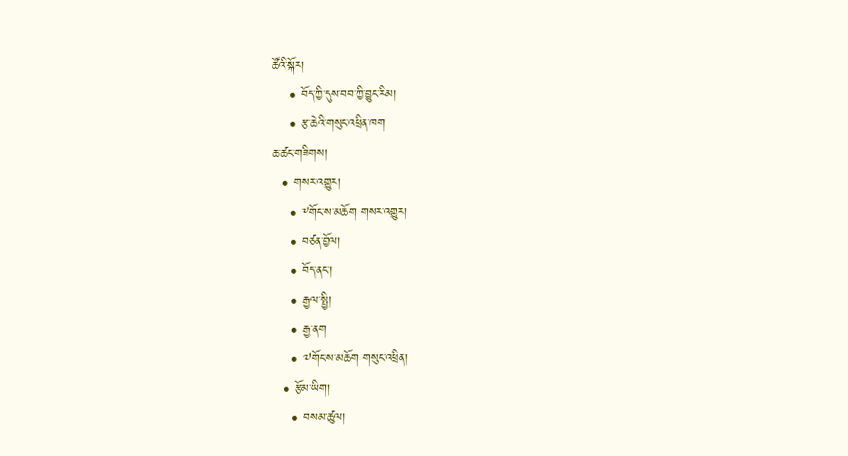ཚོའི་སྐོར།
    • བོད་ཀྱི་དུས་བབ་ཀྱི་བྱུང་རིམ།
    • རྩ་ཆེའི་གསུང་འཕྲིན་ཁག
ཆ་ཚང་གཟིགས།
  • གསར་འགྱུར།
    • ༸གོང་ས་མཆོག གསར་འགྱུར།
    • བཙན་བྱོལ།
    • བོད་ནང་།
    • རྒྱལ་སྤྱི།
    • རྒྱ་ནག
    • ༧གོང་ས་མཆོག གསུང་འཕྲིན།
  • རྩོམ་ཡིག།
    • བསམ་ཚུལ།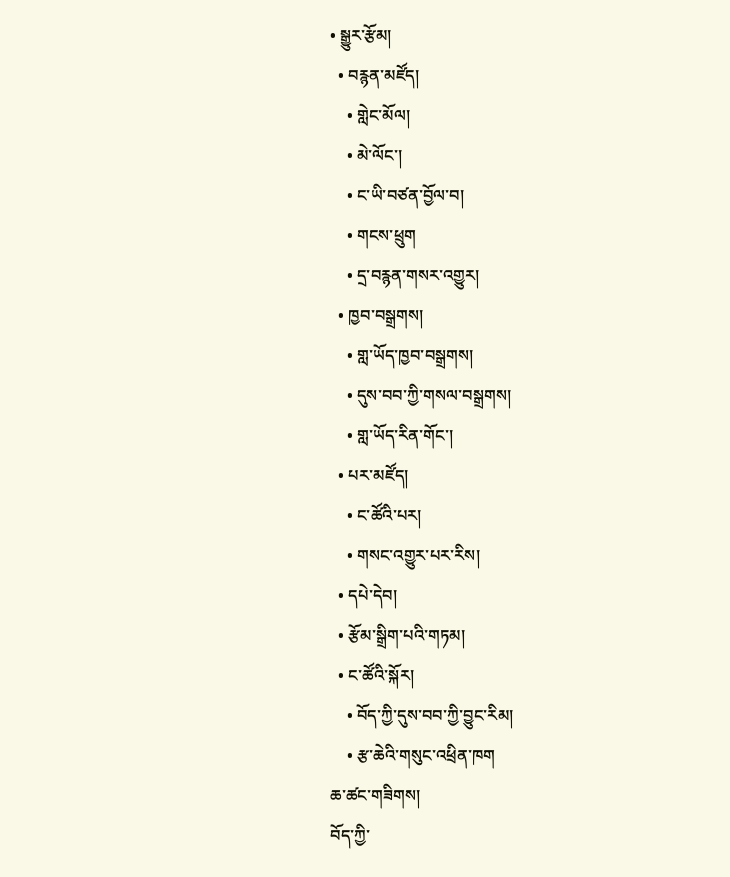• སྒྱུར་རྩོམ།
  • བརྙན་མཛོད།
    • གླེང་མོལ།
    • མེ་ལོང་།
    • ང་ཡི་བཙན་བྱོལ་བ།
    • གངས་ཕྲུག
    • དྲ་བརྙན་གསར་འགྱུར།
  • ཁྱབ་བསྒྲགས།
    • གླ་ཡོད་ཁྱབ་བསྒྲགས།
    • དུས་བབ་ཀྱི་གསལ་བསྒྲགས།
    • གླ་ཡོད་རིན་གོང་།
  • པར་མཛོད།
    • ང་ཚོའི་པར།
    • གསང་འགྱུར་པར་རིས།
  • དཔེ་དེབ།
  • རྩོམ་སྒྲིག་པའི་གཏམ།
  • ང་ཚོའི་སྐོར།
    • བོད་ཀྱི་དུས་བབ་ཀྱི་བྱུང་རིམ།
    • རྩ་ཆེའི་གསུང་འཕྲིན་ཁག
ཆ་ཚང་གཟིགས།
བོད་ཀྱི་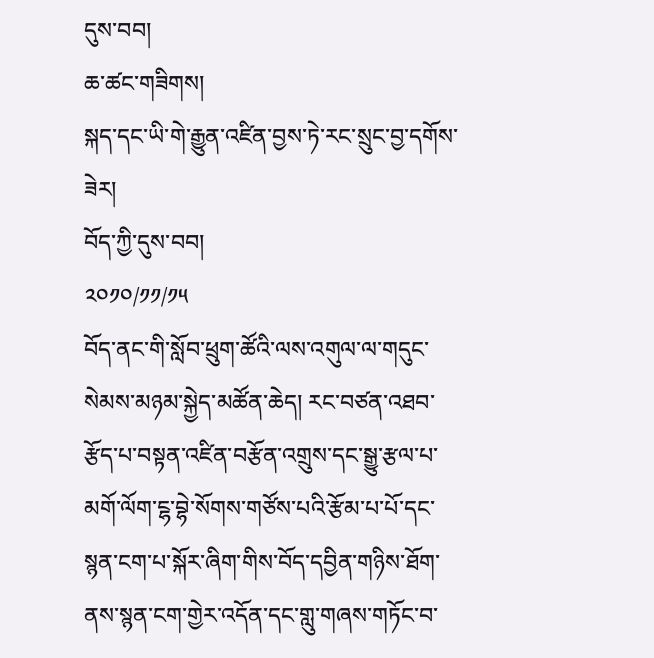དུས་བབ།
ཆ་ཚང་གཟིགས།
སྐད་དང་ཡི་གེ་རྒྱུན་འཛིན་བྱས་ཏེ་རང་སྲུང་བྱ་དགོས་ཟེར།
བོད་ཀྱི་དུས་བབ།
༢༠༡༠/༡༡/༡༥
བོད་ནང་གི་སློབ་ཕྲུག་ཚོའི་ལས་འགུལ་ལ་གདུང་སེམས་མཉམ་སྐྱེད་མཚོན་ཆེད། རང་བཙན་འཐབ་རྩོད་པ་བསྟན་འཛིན་བརྩོན་འགྲུས་དང་སྒྱུ་རྩལ་པ་མགོ་ལོག་ངྷ་བྷེ་སོགས་གཙོས་པའི་རྩོམ་པ་པོ་དང་སྙན་ངག་པ་སྐོར་ཞིག་གིས་བོད་དབྱིན་གཉིས་ཐོག་ནས་སྙན་ངག་གྱེར་འདོན་དང་གླུ་གཞས་གཏོང་བ་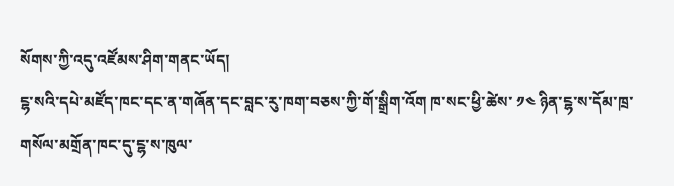སོགས་ཀྱི་འདུ་འཛོམས་ཤིག་གནང་ཡོད།
ངྷ་སའི་དཔེ་མཛོད་ཁང་དང་ན་གཞོན་དང་བླང་རུ་ཁག་བཅས་ཀྱི་གོ་སྒྲིག་འོག ཁ་སང་ཕྱི་ཚེས་ ༡༤ ཉིན་ངྷ་ས་དོམ་ཁྲ་གསོལ་མགྲོན་ཁང་དུ་ངྷ་ས་ཁུལ་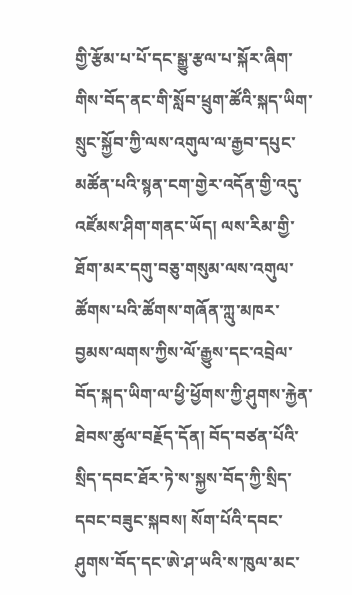གྱི་རྩོམ་པ་པོ་དང་སྒྱུ་རྩལ་པ་སྐོར་ཞིག་གིས་བོད་ནང་གི་སློབ་ཕྲུག་ཚོའི་སྐད་ཡིག་སྲུང་སྐྱོབ་ཀྱི་ལས་འགུལ་ལ་རྒྱབ་དཔུང་མཚོན་པའི་སྙན་ངག་གྱེར་འདོན་གྱི་འདུ་འཛོམས་ཤིག་གནང་ཡོད། ལས་རིམ་གྱི་ཐོག་མར་དགུ་བཅུ་གསུམ་ལས་འགུལ་ཚོགས་པའི་ཚོགས་གཞོན་ཀླུ་མཁར་བྱམས་ལགས་ཀྱིས་ལོ་རྒྱུས་དང་འབྲེལ་བོད་སྐད་ཡིག་ལ་ཕྱི་ཕྱོགས་ཀྱི་ཤུགས་རྐྱེན་ཐེབས་ཚུལ་བརྗོད་དོན། བོད་བཙན་པོའི་སྲིད་དབང་ཐོར་ཏེ་ས་སྐྱས་བོད་ཀྱི་སྲིད་དབང་བཟུང་སྐབས། སོག་པོའི་དབང་ཤུགས་བོད་དང་ཨེ་ཤ་ཡའི་ས་ཁུལ་མང་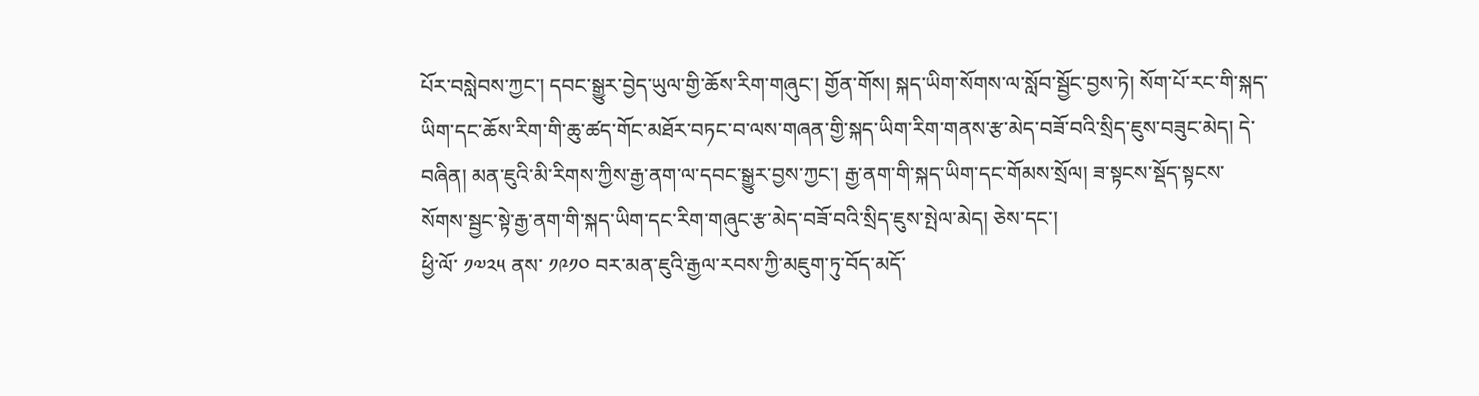པོར་བསླེབས་ཀྱང་། དབང་སྒྱུར་བྱེད་ཡུལ་གྱི་ཆོས་རིག་གཞུང་། གྱོན་གོས། སྐད་ཡིག་སོགས་ལ་སློབ་སྦྱོང་བྱས་ཏེ། སོག་པོ་རང་གི་སྐད་ཡིག་དང་ཆོས་རིག་གི་ཆུ་ཚད་གོང་མཐོར་བཏང་བ་ལས་གཞན་གྱི་སྐད་ཡིག་རིག་གནས་རྩ་མེད་བཟོ་བའི་སྲིད་ཇུས་བཟུང་མེད། དེ་བཞིན། མན་ཇུའི་མི་རིགས་ཀྱིས་རྒྱ་ནག་ལ་དབང་སྒྱུར་བྱས་ཀྱང་། རྒྱ་ནག་གི་སྐད་ཡིག་དང་གོམས་སྲོལ། ཟ་སྟངས་སྡོད་སྟངས་སོགས་སྦྱང་སྟེ་རྒྱ་ནག་གི་སྐད་ཡིག་དང་རིག་གཞུང་རྩ་མེད་བཟོ་བའི་སྲིད་ཇུས་སྤེལ་མེད། ཅེས་དང་།
ཕྱི་ལོ་ ༡༧༢༥ ནས་ ༡༩༡༠ བར་མན་ཇུའི་རྒྱལ་རབས་ཀྱི་མཇུག་ཏུ་བོད་མདོ་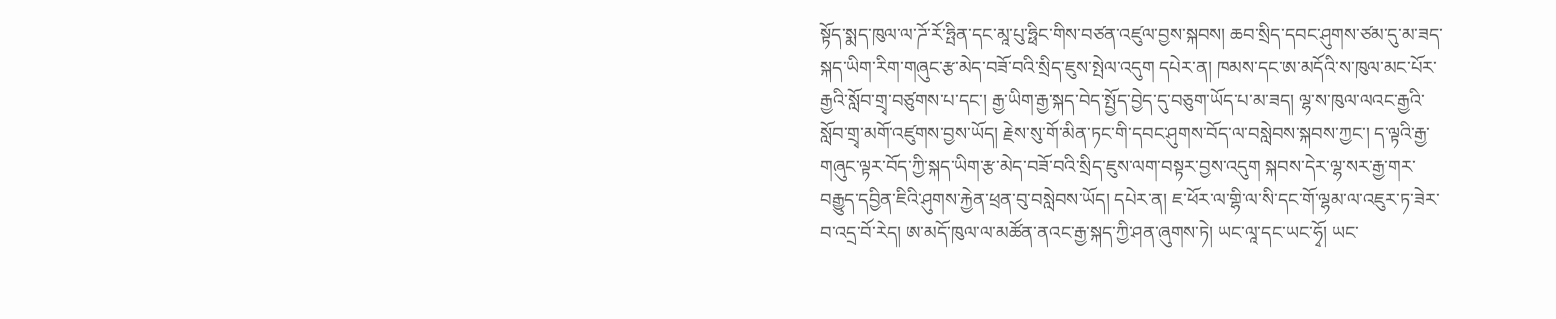སྟོད་སྨད་ཁུལ་ལ་ཌོ་རོ་ཧྤིན་དང་མཱ་པུ་ཧྥིང་གིས་བཙན་འཛུལ་བྱས་སྐབས། ཆབ་སྲིད་དབང་ཤུགས་ཙམ་དུ་མ་ཟད་སྐད་ཡིག་རིག་གཞུང་རྩ་མེད་བཟོ་བའི་སྲིད་ཇུས་སྤེལ་འདུག དཔེར་ན། ཁམས་དང་ཨ་མདོའི་ས་ཁུལ་མང་པོར་རྒྱའི་སློབ་གྲྭ་བཙུགས་པ་དང་། རྒྱ་ཡིག་རྒྱ་སྐད་བེད་སྤྱོད་བྱེད་དུ་བཅུག་ཡོད་པ་མ་ཟད། ལྷ་ས་ཁུལ་ལའང་རྒྱའི་སློབ་གྲྭ་མགོ་འཛུགས་བྱས་ཡོད། རྗེས་སུ་གོ་མིན་ཏང་གི་དབང་ཤུགས་བོད་ལ་བསླེབས་སྐབས་ཀྱང་། ད་ལྟའི་རྒྱ་གཞུང་ལྟར་བོད་ཀྱི་སྐད་ཡིག་རྩ་མེད་བཟོ་བའི་སྲིད་ཇུས་ལག་བསྟར་བྱས་འདུག སྐབས་དེར་ལྷ་སར་རྒྱ་གར་བརྒྱུད་དབྱིན་ཇིའི་ཤུགས་རྐྱེན་ཕྲན་བུ་བསླེབས་ཡོད། དཔེར་ན། ཇ་ཕོར་ལ་གྷི་ལ་སི་དང་གོ་ལྷམ་ལ་འཇུར་ཏ་ཟེར་བ་འདྲ་བོ་རེད། ཨ་མདོ་ཁུལ་ལ་མཚོན་ནའང་རྒྱ་སྐད་ཀྱི་ཤན་ཞུགས་ཏེ། ཡང་ལཱ་དང་ཡང་ཧྭོ། ཡང་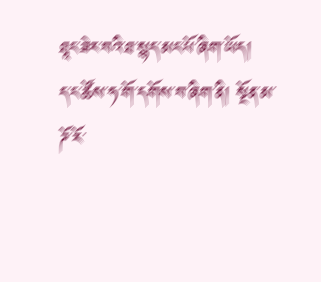ཐཱང་ཟེར་བའི་ཐ་སྙད་མང་པོ་ཞིག་ཡོད།
ད་ང་ཚོས་ཧ་གོ་དགོས་བ་ཞིག་ནི། སྔོན་མ་ཌོ་རོ་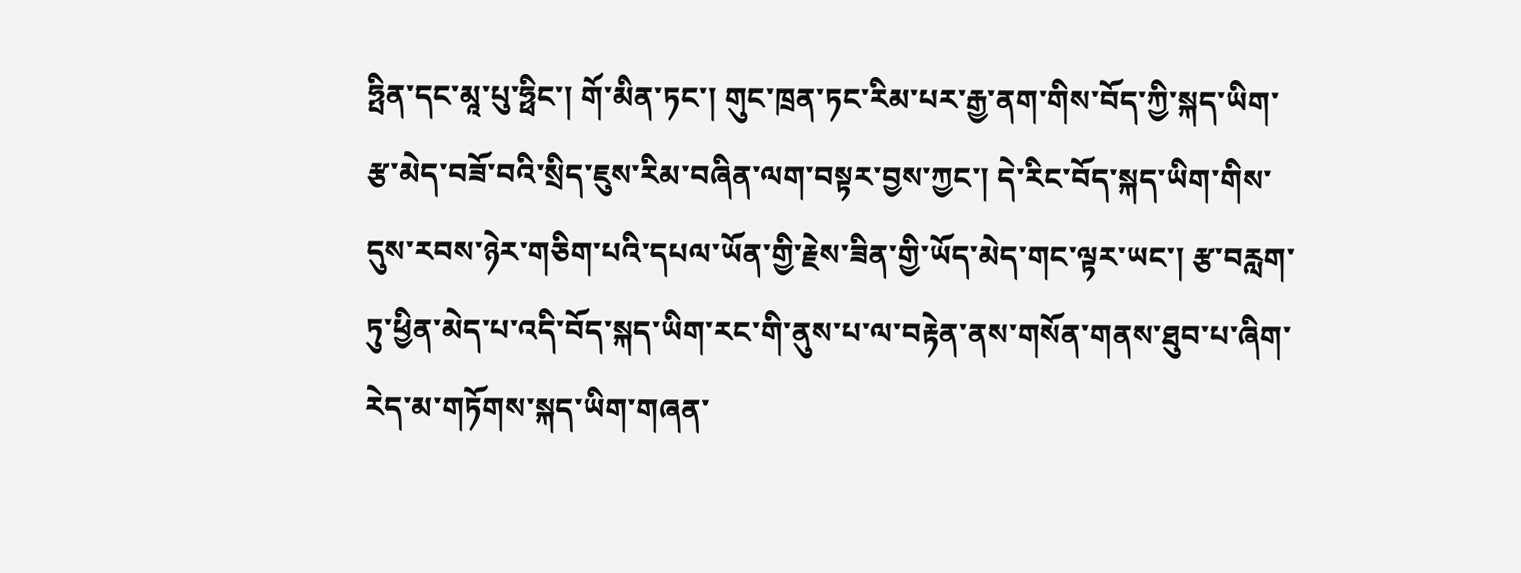ཧྤིན་དང་མཱ་པུ་ཧྥིང་། གོ་མིན་ཏང་། གུང་ཁྲན་ཏང་རིམ་པར་རྒྱ་ནག་གིས་བོད་ཀྱི་སྐད་ཡིག་རྩ་མེད་བཟོ་བའི་སྲིད་ཇུས་རིམ་བཞིན་ལག་བསྟར་བྱས་ཀྱང་། དེ་རིང་བོད་སྐད་ཡིག་གིས་དུས་རབས་ཉེར་གཅིག་པའི་དཔལ་ཡོན་གྱི་རྗེས་ཟིན་གྱི་ཡོད་མེད་གང་ལྟར་ཡང་། རྩ་བརླག་ཏུ་ཕྱིན་མེད་པ་འདི་བོད་སྐད་ཡིག་རང་གི་ནུས་པ་ལ་བརྟེན་ནས་གསོན་གནས་ཐུབ་པ་ཞིག་རེད་མ་གཏོགས་སྐད་ཡིག་གཞན་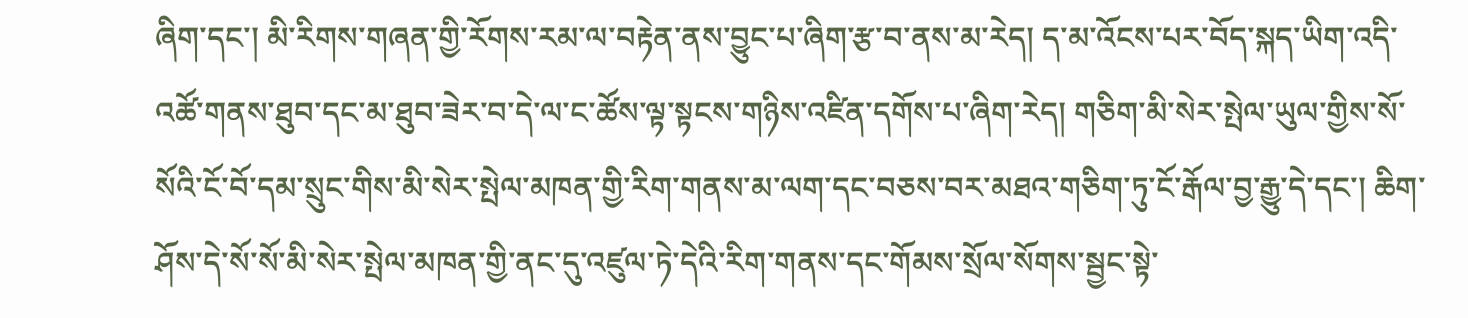ཞིག་དང་། མི་རིགས་གཞན་གྱི་རོགས་རམ་ལ་བརྟེན་ནས་བྱུང་པ་ཞིག་རྩ་བ་ནས་མ་རེད། ད་མ་འོངས་པར་བོད་སྐད་ཡིག་འདི་འཚོ་གནས་ཐུབ་དང་མ་ཐུབ་ཟེར་བ་དེ་ལ་ང་ཚོས་ལྟ་སྟངས་གཉིས་འཛིན་དགོས་པ་ཞིག་རེད། གཅིག་མི་སེར་སྤེལ་ཡུལ་གྱིས་སོ་སོའི་ངོ་བོ་དམ་སྲུང་གིས་མི་སེར་སྤེལ་མཁན་གྱི་རིག་གནས་མ་ལག་དང་བཅས་བར་མཐའ་གཅིག་ཏུ་ངོ་རྒོལ་བྱ་རྒྱུ་དེ་དང་། ཆིག་ཤོས་དེ་སོ་སོ་མི་སེར་སྤེལ་མཁན་གྱི་ནང་དུ་འཛུལ་ཏེ་དེའི་རིག་གནས་དང་གོམས་སྲོལ་སོགས་སྦྱང་སྟེ་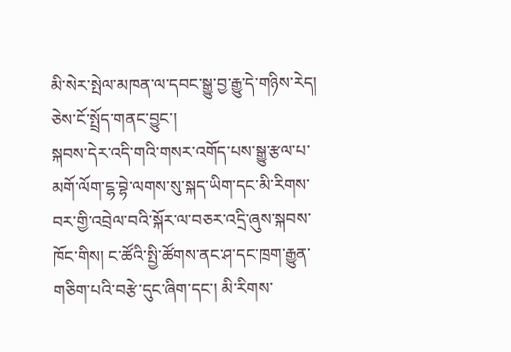མི་སེར་སྤེལ་མཁན་ལ་དབང་སྒྱུ་བྱ་རྒྱུ་དེ་གཉིས་རེད། ཅེས་ངོ་སྤྲོད་གནང་བྱུང་།
སྐབས་དེར་འདི་གའི་གསར་འགོད་པས་སྒྱུ་རྩལ་པ་མགོ་ལོག་ངྷ་བྷེ་ལགས་སུ་སྐད་ཡིག་དང་མི་རིགས་བར་གྱི་འབྲེལ་བའི་སྐོར་ལ་བཅར་འདྲི་ཞུས་སྐབས་ཁོང་གིས། ང་ཚོའི་སྤྱི་ཚོགས་ནང་ཤ་དང་ཁྲག་རྒྱུན་གཅིག་པའི་བརྩེ་དུང་ཞིག་དང་། མི་རིགས་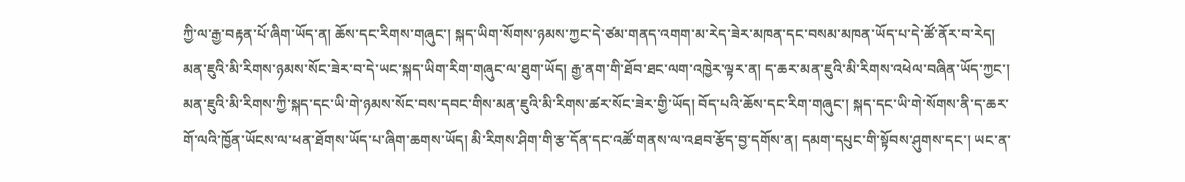ཀྱི་ལ་རྒྱ་བརྟན་པོ་ཞིག་ཡོད་ན། ཆོས་དང་རིགས་གཞུང་། སྐད་ཡིག་སོགས་ཉམས་ཀྱང་དེ་ཙམ་གནད་འགག་མ་རེད་ཟེར་མཁན་དང་བསམ་མཁན་ཡོད་པ་དེ་ཚོ་ནོར་བ་རེད། མན་ཇུའི་མི་རིགས་ཉམས་སོང་ཟེར་བ་དེ་ཡང་སྐད་ཡིག་རིག་གཞུང་ལ་ཐུག་ཡོད། རྒྱ་ནག་གི་ཐོབ་ཐང་ལག་འཁྱེར་ལྟར་ན། ད་ཆར་མན་ཇུའི་མི་རིགས་འཕེལ་བཞིན་ཡོད་ཀྱང་། མན་ཇུའི་མི་རིགས་ཀྱི་སྐད་དང་ཡི་གེ་ཉམས་སོང་བས་དབང་གིས་མན་ཇུའི་མི་རིགས་ཚར་སོང་ཟེར་གྱི་ཡོད། བོད་པའི་ཆོས་དང་རིག་གཞུང་། སྐད་དང་ཡི་གེ་སོགས་ནི་ད་ཆར་གོ་ལའི་ཁྱོན་ཡོངས་ལ་ཕན་ཐོགས་ཡོད་པ་ཞིག་ཆགས་ཡོད། མི་རིགས་ཤིག་གི་རྩ་དོན་དང་འཚོ་གནས་ལ་འཐབ་རྩོད་བྱ་དགོས་ན། དམག་དཔུང་གི་སྟོབས་ཤུགས་དང་། ཡང་ན་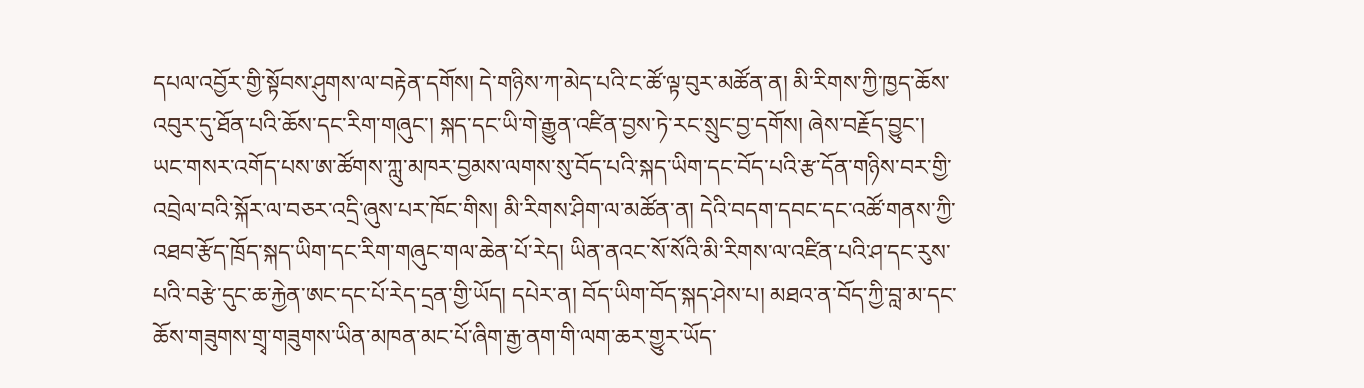དཔལ་འབྱོར་གྱི་སྟོབས་ཤུགས་ལ་བརྟེན་དགོས། དེ་གཉིས་ཀ་མེད་པའི་ང་ཚོ་ལྟ་བུར་མཚོན་ན། མི་རིགས་ཀྱི་ཁྱད་ཆོས་འབུར་དུ་ཐོན་པའི་ཆོས་དང་རིག་གཞུང་། སྐད་དང་ཡི་གེ་རྒྱུན་འཛིན་བྱས་ཏེ་རང་སྲུང་བྱ་དགོས། ཞེས་བརྗོད་བྱུང་།
ཡང་གསར་འགོད་པས་ཨ་ཚོགས་ཀླུ་མཁར་བྱམས་ལགས་སུ་བོད་པའི་སྐད་ཡིག་དང་བོད་པའི་རྩ་དོན་གཉིས་བར་གྱི་འབྲེལ་བའི་སྐོར་ལ་བཅར་འདྲི་ཞུས་པར་ཁོང་གིས། མི་རིགས་ཤིག་ལ་མཚོན་ན། དེའི་བདག་དབང་དང་འཚོ་གནས་ཀྱི་འཐབ་རྩོད་ཁྲོད་སྐད་ཡིག་དང་རིག་གཞུང་གལ་ཆེན་པོ་རེད། ཡིན་ནའང་སོ་སོའི་མི་རིགས་ལ་འཛིན་པའི་ཤ་དང་རུས་པའི་བརྩེ་དུང་ཆ་རྐྱེན་ཨང་དང་པོ་རེད་དྲན་གྱི་ཡོད། དཔེར་ན། བོད་ཡིག་བོད་སྐད་ཤེས་པ། མཐའ་ན་བོད་ཀྱི་བླ་མ་དང་ཆོས་གཟུགས་གྲྭ་གཟུགས་ཡིན་མཁན་མང་པོ་ཞིག་རྒྱ་ནག་གི་ལག་ཆར་གྱུར་ཡོད་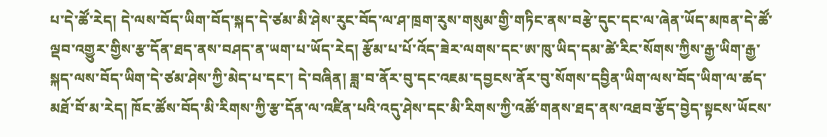པ་དེ་ཚོ་རེད། དེ་ལས་བོད་ཡིག་བོད་སྐད་དེ་ཙམ་མི་ཤེས་རུང་བོད་ལ་ཤ་ཁྲག་རུས་གསུམ་གྱི་གཏིང་ནས་བརྩེ་དུང་དང་ལ་ཞེན་ཡོད་མཁན་དེ་ཚོ་ལྡབ་འགྱུར་གྱིས་རྩ་དོན་ཐད་ནས་བཤད་ན་ཡག་པ་ཡོད་རེད། རྩོམ་པ་པོ་འོད་ཟེར་ལགས་དང་ཨ་ཁུ་ཡིད་དམ་ཚེ་རིང་སོགས་ཀྱིས་རྒྱ་ཡིག་རྒྱ་སྐད་ལས་བོད་ཡིག་དེ་ཙམ་ཤེས་ཀྱི་མེད་པ་དང་། དེ་བཞིན། ཟླ་བ་ནོར་བུ་དང་འཇམ་དབྱངས་ནོར་བུ་སོགས་དབྱིན་ཡིག་ལས་བོད་ཡིག་ལ་ཚད་མཐོ་བོ་མ་རེད། ཁོང་ཚོས་བོད་མི་རིགས་ཀྱི་རྩ་དོན་ལ་འཛིན་པའི་འདུ་ཤེས་དང་མི་རིགས་ཀྱི་འཚོ་གནས་ཐད་ནས་འཐབ་རྩོད་བྱེད་སྟངས་ཡོངས་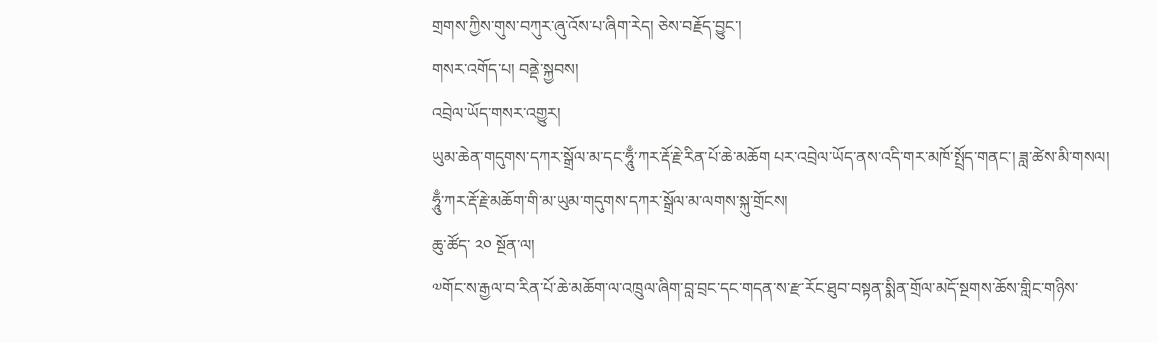གྲགས་ཀྱིས་གུས་བཀུར་ཞུ་འོས་པ་ཞིག་རེད། ཅེས་བརྗོད་བྱུང་།
གསར་འགོད་པ། བནྡེ་སྐྱབས།
འབྲེལ་ཡོད་གསར་འགྱུར།
ཡུམ་ཆེན་གདུགས་དཀར་སྒྲོལ་མ་དང་ཧཱུྃ་ཀར་རྡོ་རྗེ་རིན་པོ་ཆེ་མཆོག པར་འབྲེལ་ཡོད་ནས་འདི་གར་མཁོ་སྤྲོད་གནང་། ཟླ་ཚེས་མི་གསལ།
ཧཱུྃ་ཀར་རྡོ་རྗེ་མཆོག་གི་མ་ཡུམ་གདུགས་དཀར་སྒྲོལ་མ་ལགས་སྐུ་གྲོངས།
ཆུ་ཚོད་ ༢༠ སྔོན་ལ།
༧གོང་ས་རྒྱལ་བ་རིན་པོ་ཆེ་མཆོག་ལ་འཁྲུལ་ཞིག་བླ་བྲང་དང་གདན་ས་རྫ་རོང་ཐུབ་བསྟན་སྨིན་གྲོལ་མདོ་སྔགས་ཆོས་གླིང་གཉིས་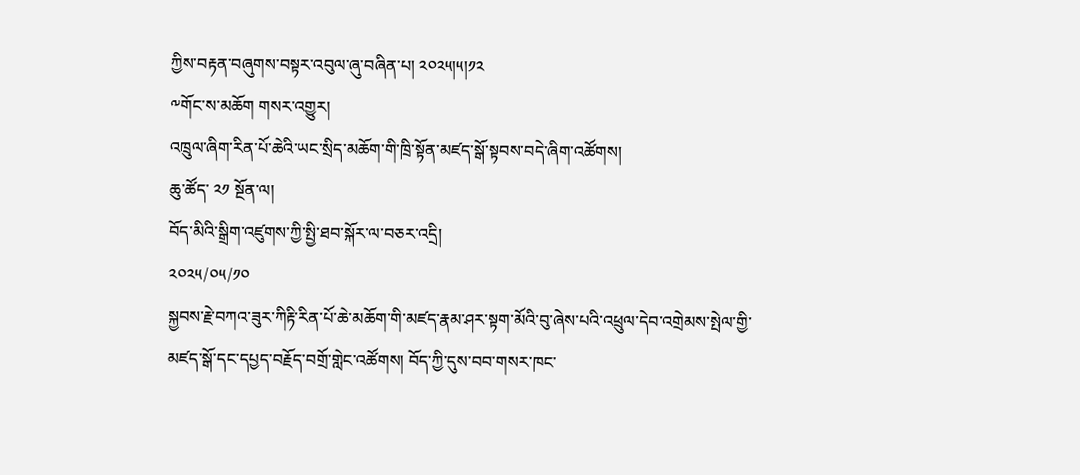ཀྱིས་བརྟན་བཞུགས་བསྟར་འབུལ་ཞུ་བཞིན་པ། ༢༠༢༥།༥།༡༢
༸གོང་ས་མཆོག གསར་འགྱུར།
འཁྲུལ་ཞིག་རིན་པོ་ཆེའི་ཡང་སྲིད་མཆོག་གི་ཁྲི་སྟོན་མཛད་སྒོ་སྟབས་བདེ་ཞིག་འཚོགས།
ཆུ་ཚོད་ ༢༡ སྔོན་ལ།
བོད་མིའི་སྒྲིག་འཛུགས་ཀྱི་སྤྱི་ཐབ་སྐོར་ལ་བཅར་འདྲི།
༢༠༢༥/༠༥/༡༠
སྐྱབས་རྗེ་བཀའ་ཟུར་ཀིརྟི་རིན་པོ་ཆེ་མཆོག་གི་མཛད་རྣམ་ཤར་སྟག་མོའི་བུ་ཞེས་པའི་འཕྲུལ་དེབ་འགྲེམས་སྤེལ་གྱི་མཛད་སྒོ་དང་དཔྱད་བརྗོད་བགྲོ་གླེང་འཚོགས། བོད་ཀྱི་དུས་བབ་གསར་ཁང་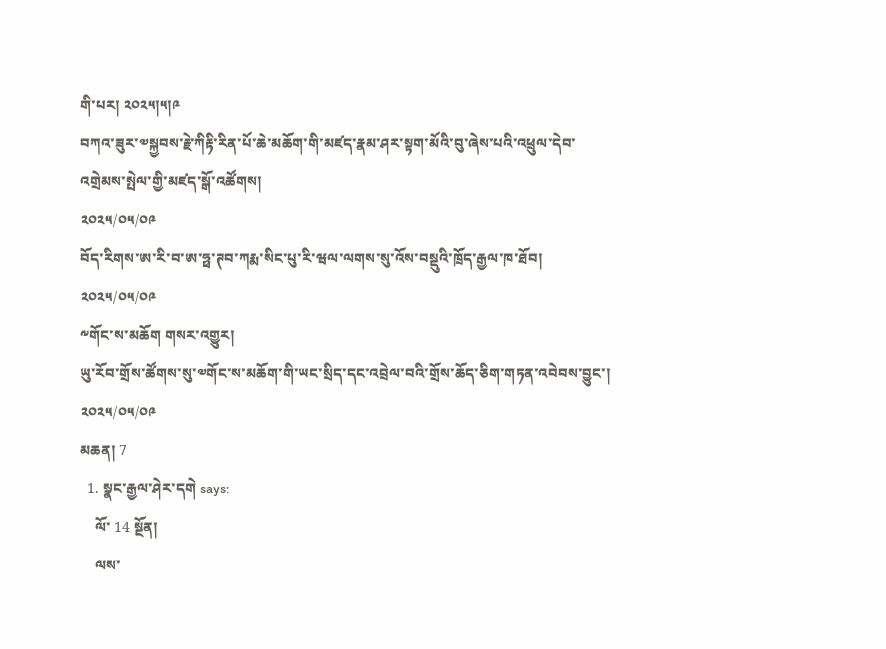གི་པར། ༢༠༢༥།༥།༩
བཀའ་ཟུར་༧སྐྱབས་རྗེ་ཀིརྟི་རིན་པོ་ཆེ་མཆོག་གི་མཛད་རྣམ་ཤར་སྟག་མོའི་བུ་ཞེས་པའི་འཕྲུལ་དེབ་འགྲེམས་སྤེལ་གྱི་མཛད་སྒོ་འཚོགས།
༢༠༢༥/༠༥/༠༩
བོད་རིགས་ཨ་རི་བ་ཨ་ཧྥ་ཊབ་ཀརྨ་སིང་པུ་རི་ཝལ་ལགས་སུ་འོས་བསྡུའི་ཁྲོད་རྒྱལ་ཁ་ཐོབ།
༢༠༢༥/༠༥/༠༩
༸གོང་ས་མཆོག གསར་འགྱུར།
ཡུ་རོབ་གྲོས་ཚོགས་སུ་༧གོང་ས་མཆོག་གི་ཡང་སྲིད་དང་འབྲེལ་བའི་གྲོས་ཆོད་ཅིག་གཏན་འབེབས་བྱུང་།
༢༠༢༥/༠༥/༠༩
མཆན། 7
  1. སྣང་རྒྱལ་ཤེར་དགེ says:
    ལོ་ 14 སྔོན།
    ལས་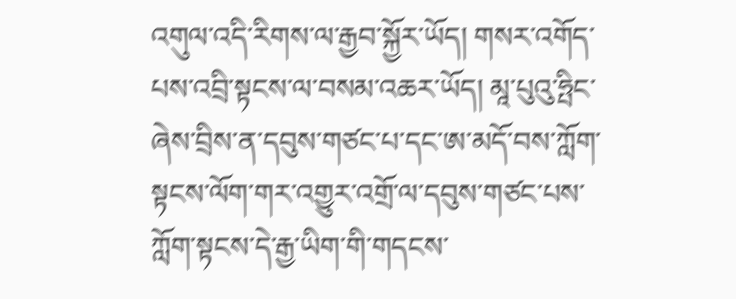འགུལ་འདི་རིགས་ལ་རྒྱབ་སྐྱོར་ཡོད། གསར་འགོད་པས་འབྲི་སྟངས་ལ་བསམ་འཆར་ཡོད། མཱ་པུའུ་ཧྤིང་ ཞེས་བྲིས་ན་དབུས་གཙང་པ་དང་ཨ་མདོ་བས་ཀློག་སྟངས་ལོག་གར་འགྱུར་འགྲོ་ལ་དབུས་གཙང་པས་ཀློག་སྟངས་དེ་རྒྱ་ཡིག་གི་གདངས་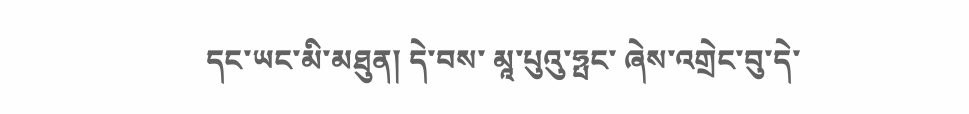དང་ཡང་མི་མཐུན། དེ་བས་ མཱ་པུའུ་ཧྤང་ ཞེས་འགྲེང་བུ་དེ་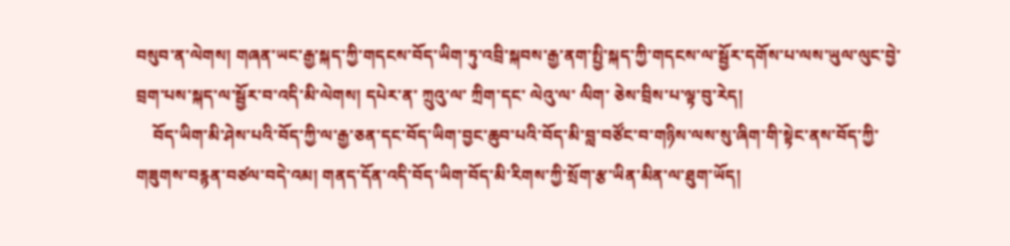བསུབ་ན་ལེགས། གཞན་ཡང་རྒྱ་སྐད་ཀྱི་གདངས་བོད་ཡིག་ཏུ་འབྲི་སྐབས་རྒྱ་ནག་སྤྱི་སྐད་ཀྱི་གདངས་ལ་སྦྱོར་དགོས་པ་ལས་ཡུལ་ལུང་བྱེ་བྲག་པས་སྐད་ལ་སྦྱོར་བ་འདི་མི་ལེགས། དཔེར་ན་ ཀྲུའུ་ལ་ ཀྲིག་དང་ ལེའུ་ལ་ ལིག་ ཅེས་བྲིས་པ་ལྟ་བུ་རེད།
    བོད་ཡིག་མི་ཤེས་པའི་བོད་ཀྱི་ལ་རྒྱ་ཅན་དང་བོད་ཡིག་བྱང་ཆུབ་པའི་བོད་མི་བླ་བཙོང་བ་གཉིས་ལས་སུ་ཞིག་གི་སྟེང་ནས་བོད་ཀྱི་གཟུགས་བརྙན་བཙལ་བདེ་འམ། གནད་དོན་འདི་བོད་ཡིག་བོད་མི་རིགས་ཀྱི་སྲོག་རྩ་ཡིན་མིན་ལ་ཐུག་ཡོད།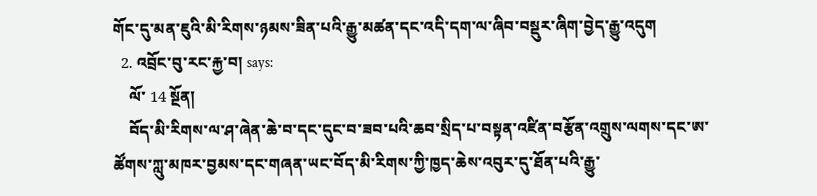གོང་དུ་མན་ཇུའི་མི་རིགས་ཉམས་ཟིན་པའི་རྒྱུ་མཚན་དང་འདི་དག་ལ་ཞིབ་བསྡུར་ཞིག་བྱེད་རྒྱུ་འདུག
  2. འབྲོང་བུ་རང་རྐྱ་བ། says:
    ལོ་ 14 སྔོན།
    བོད་མི་རིགས་ལ་ཤ་ཞེན་ཆེ་བ་དང་དུང་བ་ཟབ་པའི་ཆབ་སྲིད་པ་བསྟན་འཛིན་བརྩོན་འགྲུས་ལགས་དང་ཨ་ཚོགས་ཀླུ་མཁར་བྱམས་དང་གཞན་ཡང་བོད་མི་རིགས་ཀྱི་ཁྱད་ཆེས་འབུར་དུ་ཐོན་པའི་རྒྱུ་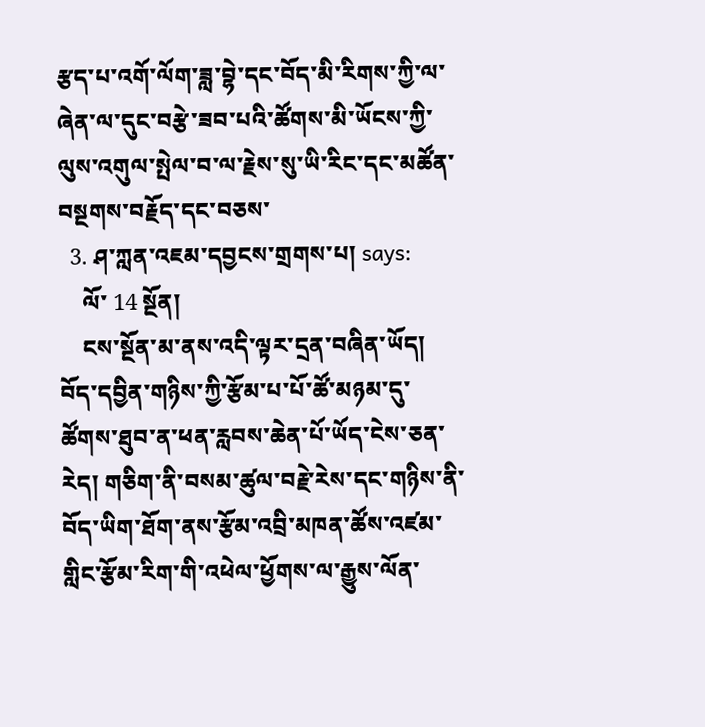རྩད་པ་འགོ་ལོག་ཟླ་བྷེ་དང་བོད་མི་རིགས་ཀྱི་ལ་ཞེན་ལ་དུང་བརྩེ་ཟབ་པའི་ཚོགས་མི་ཡོངས་ཀྱི་ལུས་འགུལ་སྤེལ་བ་ལ་རྗེས་སུ་ཡི་རིང་དང་མཚོན་བསྔགས་བརྗོད་དང་བཅས་
  3. ཤ་ཀླན་འཇམ་དབྱངས་གྲགས་པ། says:
    ལོ་ 14 སྔོན།
    ངས་སྔོན་མ་ནས་འདི་ལྟར་དྲན་བཞིན་ཡོད། བོད་དབྱིན་གཉིས་ཀྱི་རྩོམ་པ་པོ་ཚོ་མཉམ་དུ་ཚོགས་ཐུབ་ན་ཕན་རླབས་ཆེན་པོ་ཡོད་ངེས་ཅན་རེད། གཅིག་ནི་བསམ་ཚུལ་བརྗེ་རེས་དང་གཉིས་ནི་བོད་ཡིག་ཐོག་ནས་རྩོམ་འབྲི་མཁན་ཚོས་འཛམ་གླིང་རྩོམ་རིག་གི་འཕེལ་ཕྱོགས་ལ་རྒྱུས་ལོན་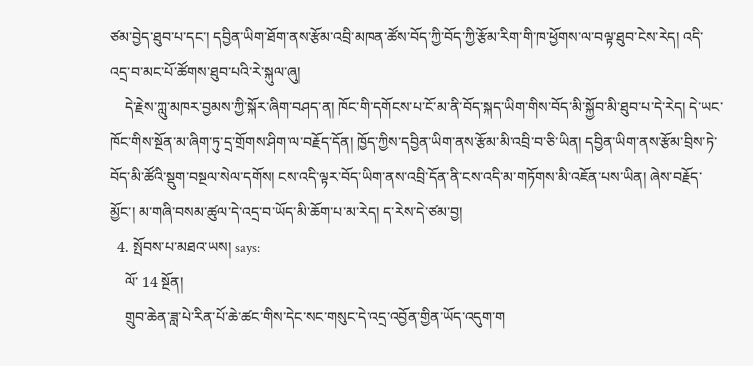ཙམ་བྱེད་ཐུབ་པ་དང་། དབྱིན་ཡིག་ཐོག་ནས་རྩོམ་འབྲི་མཁན་ཚོས་བོད་ཀྱི་བོད་ཀྱི་རྩོམ་རིག་གི་ཁ་ཕྱོགས་ལ་བལྟ་ཐུབ་ངེས་རེད། འདི་འདྲ་བ་མང་པོ་ཚོགས་ཐུབ་པའི་རེ་སྐུལ་ཞུ།
    དེ་རྗེས་ཀླུ་མཁར་བྱམས་ཀྱི་སྐོར་ཞིག་བཤད་ན། ཁོང་གི་དགོངས་པ་ངོ་མ་ནི་བོད་སྐད་ཡིག་གིས་བོད་མི་སྐྱོབ་མི་ཐུབ་པ་དེ་རེད། དེ་ཡང་ཁོང་གིས་སྔོན་མ་ཞིག་ཏུ་དྲ་གྲོགས་ཤིག་ལ་བརྗོད་དོན། ཁྱོད་ཀྱིས་དབྱིན་ཡིག་ནས་རྩོམ་མི་འབྲི་བ་ཅི་ཡིན། དབྱིན་ཡིག་ནས་རྩོམ་བྲིས་ཏེ་བོད་མི་ཚོའི་སྡུག་བསྔལ་སེལ་དགོས། ངས་འདི་ལྟར་བོད་ཡིག་ནས་འབྲི་དོན་ནི་ངས་འདི་མ་གཏོགས་མི་འཇོན་པས་ཡིན། ཞེས་བརྗོད་མྱོང་། མ་གཞི་བསམ་ཚུལ་དེ་འདྲ་བ་ཡོད་མི་ཆོག་པ་མ་རེད། ད་རེས་དེ་ཙམ་བྱ།
  4. སྤོབས་པ་མཐའ་ཡས། says:
    ལོ་ 14 སྔོན།
    གྲུབ་ཆེན་ཟླ་པེ་རིན་པོ་ཆེ་ཚང་གིས་དེང་སང་གསུང་དེ་འདྲ་འབྱོན་གྱིན་ཡོད་འདུག་ག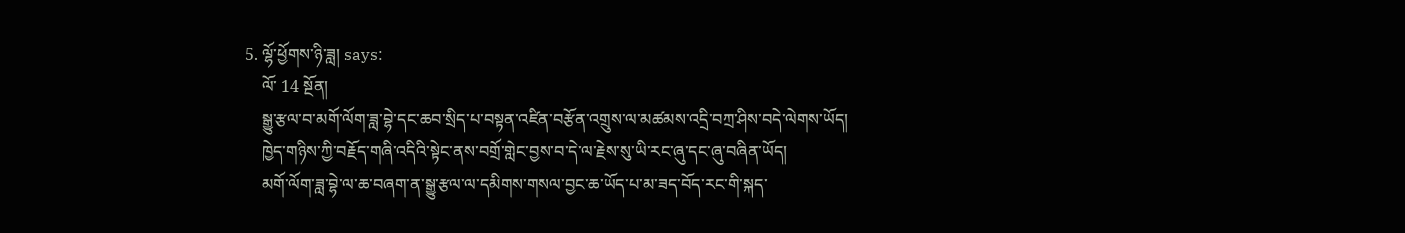5. ལྷོ་ཕྱོགས་ཉི་ཟླ། says:
    ལོ་ 14 སྔོན།
    སྒྱུ་རྩལ་བ་མགོ་ལོག་ཟླ་བྷེ་དང་ཆབ་སྲིད་པ་བསྟན་འཛིན་བརྩོན་འགྲུས་ལ་མཚམས་འདྲི་བཀྲ་ཤིས་བདེ་ལེགས་ཡོད།
    ཁྱེད་གཉིས་ཀྱི་བརྗོད་གཞི་འདིའི་སྟེང་ནས་བགྲོ་གླེང་བྱས་བ་དེ་ལ་རྗེས་སུ་ཡི་རང་ཞུ་དང་ཞུ་བཞིན་ཡོད།
    མགོ་ལོག་ཟླ་བྷེ་ལ་ཆ་བཞག་ན་སྒྱུ་རྩལ་ལ་དམིགས་གསལ་བྱང་ཆ་ཡོད་པ་མ་ཟད་བོད་རང་གི་སྐད་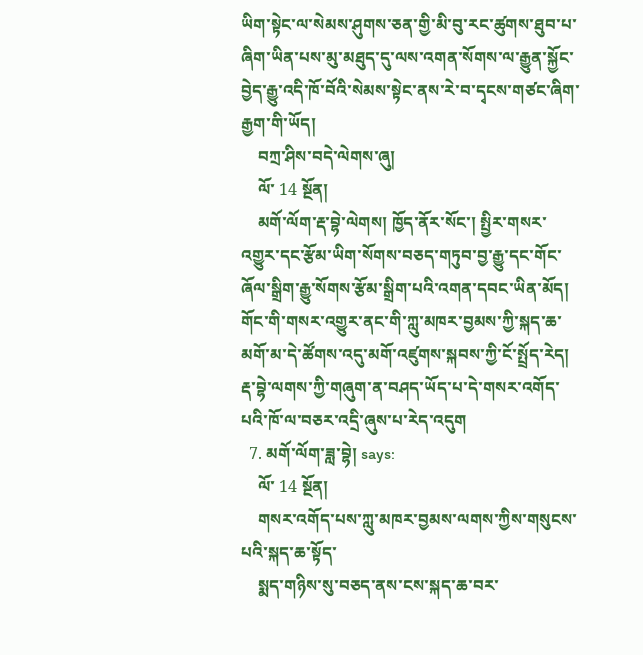ཡིག་སྟེང་ལ་སེམས་ཤུགས་ཅན་གྱི་མི་བུ་རང་ཚུགས་ཐུབ་པ་ཞིག་ཡིན་པས་མུ་མཐུད་དུ་ལས་འགན་སོགས་ལ་རྒྱུན་སྐྱོང་བྱེད་རྒྱུ་འདི་ཁོ་བོའི་སེམས་སྟེང་ནས་རེ་བ་དྭངས་གཙང་ཞིག་རྒྱག་གི་ཡོད།
    བཀྲ་ཤིས་བདེ་ལེགས་ཞུ།
    ལོ་ 14 སྔོན།
    མགོ་ལོག་རྡ་བྷེ་ལེགས། ཁྱོད་ནོར་སོང་། སྤྱིར་གསར་འགྱུར་དང་རྩོམ་ཡིག་སོགས་བཅད་གཏུབ་བྱ་རྒྱུ་དང་གོང་ཞོལ་སྒྲིག་རྒྱུ་སོགས་རྩོམ་སྒྲིག་པའི་འགན་དབང་ཡིན་མོད། གོང་གི་གསར་འགྱུར་ནང་གི་ཀླུ་མཁར་བྱམས་ཀྱི་སྐད་ཆ་མགོ་མ་དེ་ཚོགས་འདུ་མགོ་འཛུགས་སྐབས་ཀྱི་ངོ་སྤྲོད་རེད། རྡ་བྷེ་ལགས་ཀྱི་གཞུག་ན་བཤད་ཡོད་པ་དེ་གསར་འགོད་པའི་ཁོ་ལ་བཅར་འདྲི་ཞུས་པ་རེད་འདུག
  7. མགོ་ལོག་ཟླ་བྷེ། says:
    ལོ་ 14 སྔོན།
    གསར་འགོད་པས་ཀླུ་མཁར་བྱམས་ལགས་ཀྱིས་གསུངས་པའི་སྐད་ཆ་སྟོད་
    སྨད་གཉིས་སུ་བཅད་ནས་ངས་སྐད་ཆ་བར་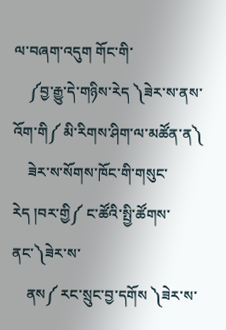ལ་བཞག་འདུག གོང་གི་
    ༼བྱ་རྒྱུ་དེ་གཉིས་རེད ༽ཟེར་ས་ནས་འོག་གི༼ མི་རིགས་ཤིག་ལ་མཚོན་ན༽
    ཟེར་ས་སོགས་ཁོང་གི་གསུང་རེད །བར་གྱི༼ ང་ཚོའི་སྤྱི་ཚོགས་ནང་༽ཟེར་ས་
    ནས༼ རང་སྲུང་བྱ་དགོས ༽ཟེར་ས་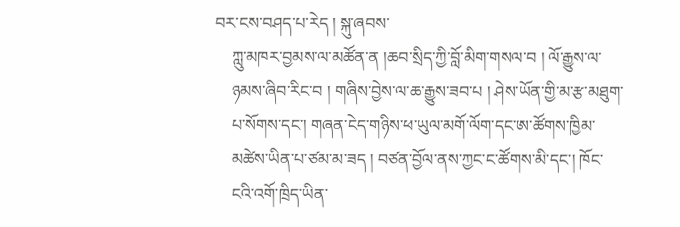བར་ངས་བཤད་པ་རེད ། སྐུ་ཞབས་
    ཀླུ་མཁར་བྱམས་ལ་མཚོན་ན །ཆབ་སྲིད་ཀྱི་བློ་མིག་གསལ་བ ། ལོ་རྒྱུས་ལ་
    ཉམས་ཞིབ་རིང་བ ། གཞིས་བྱེས་ལ་ཆ་རྒྱུས་ཟབ་པ ། ཤེས་ཡོན་གྱི་མ་རྩ་མཐུག་
    པ་སོགས་དང་། གཞན་ངེད་གཉིས་ཕ་ཡུལ་མགོ་ལོག་དང་ཨ་ཚོགས་ཁྱིམ་
    མཚེས་ཡིན་པ་ཙམ་མ་ཟད ། བཙན་བྱོལ་ནས་ཀྱང་ང་ཚོགས་མི་དང་། ཁོང་
    ངའི་འགོ་ཁྲིད་ཡིན་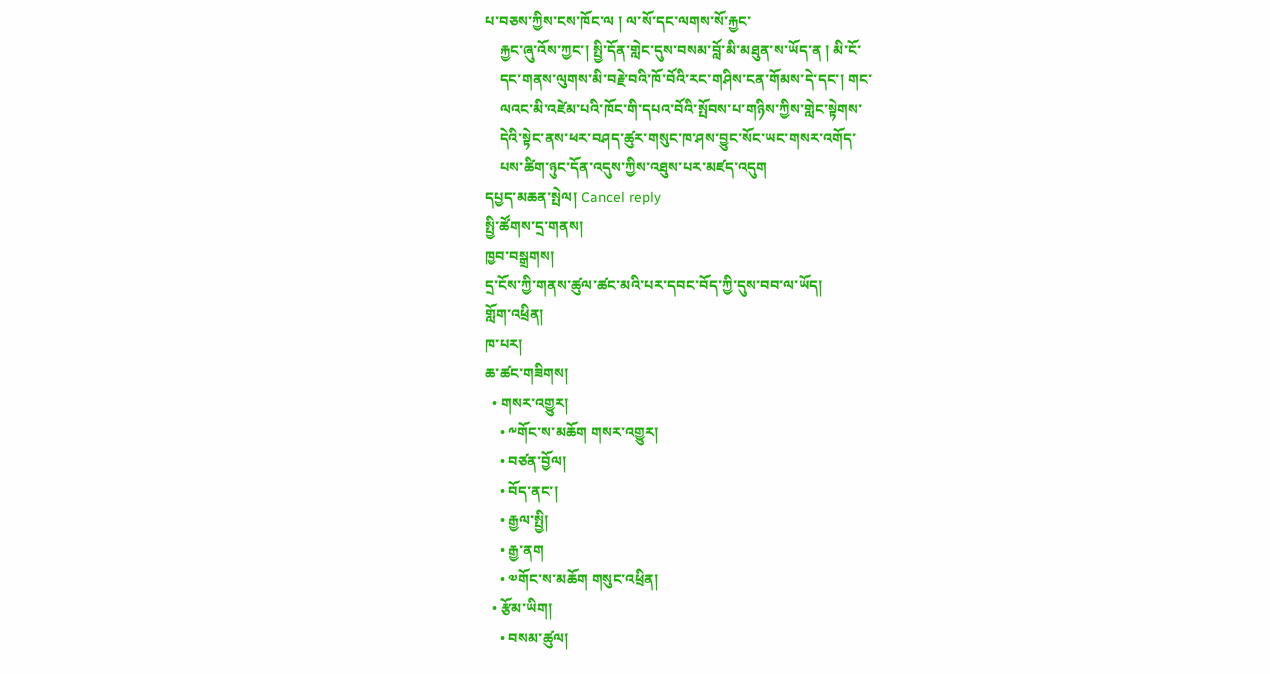པ་བཅས་ཀྱིས་ངས་ཁོང་ལ ། ལ་སོ་དང་ལགས་སོ་རྐྱང་
    རྐྱང་ཞུ་འོས་ཀྱང་། སྤྱི་དོན་གླེང་དུས་བསམ་བློ་མི་མཐུན་ས་ཡོད་ན ། མི་ངོ་
    དང་གནས་ལུགས་མི་བརྗེ་བའི་ཁོ་བོའི་རང་གཤིས་ངན་གོམས་དེ་དང་། གང་
    ལའང་མི་འཛེམ་པའི་ཁོང་གི་དཔའ་བོའི་སྤོབས་པ་གཉིས་ཀྱིས་གླེང་སྟེགས་
    དེའི་སྟེང་ནས་ཕར་བཤད་ཚུར་གསུང་ཁ་ཤས་བྱུང་སོང་ཡང་གསར་འགོད་
    པས་ཚིག་ཉུང་དོན་འདུས་ཀྱིས་འཐུས་པར་མཛད་འདུག
དཔྱད་མཆན་སྤེལ། Cancel reply
སྤྱི་ཚོགས་དྲ་གནས།
ཁྱབ་བསྒྲགས།
དྲ་ངོས་ཀྱི་གནས་ཚུལ་ཚང་མའི་པར་དབང་བོད་ཀྱི་དུས་བབ་ལ་ཡོད།
གློག་འཕྲིན།
ཁ་པར།
ཆ་ཚང་གཟིགས།
  • གསར་འགྱུར།
    • ༸གོང་ས་མཆོག གསར་འགྱུར།
    • བཙན་བྱོལ།
    • བོད་ནང་།
    • རྒྱལ་སྤྱི།
    • རྒྱ་ནག
    • ༧གོང་ས་མཆོག གསུང་འཕྲིན།
  • རྩོམ་ཡིག།
    • བསམ་ཚུལ།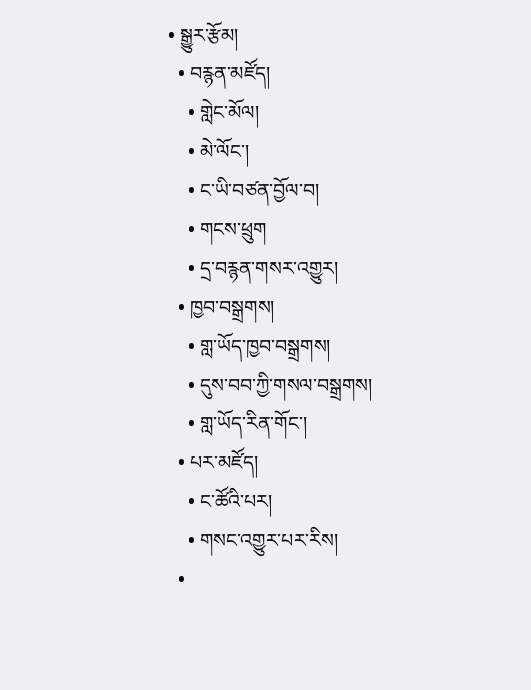• སྒྱུར་རྩོམ།
  • བརྙན་མཛོད།
    • གླེང་མོལ།
    • མེ་ལོང་།
    • ང་ཡི་བཙན་བྱོལ་བ།
    • གངས་ཕྲུག
    • དྲ་བརྙན་གསར་འགྱུར།
  • ཁྱབ་བསྒྲགས།
    • གླ་ཡོད་ཁྱབ་བསྒྲགས།
    • དུས་བབ་ཀྱི་གསལ་བསྒྲགས།
    • གླ་ཡོད་རིན་གོང་།
  • པར་མཛོད།
    • ང་ཚོའི་པར།
    • གསང་འགྱུར་པར་རིས།
  •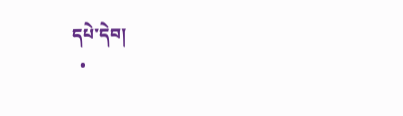དཔེ་དེབ།
  •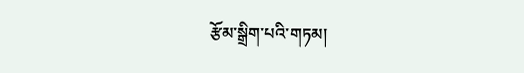རྩོམ་སྒྲིག་པའི་གཏམ།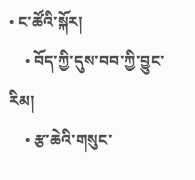• ང་ཚོའི་སྐོར།
    • བོད་ཀྱི་དུས་བབ་ཀྱི་བྱུང་རིམ།
    • རྩ་ཆེའི་གསུང་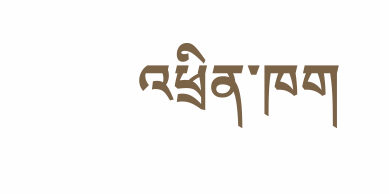འཕྲིན་ཁག